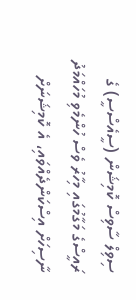ސިވިލް ސާވިސް ކޮމިޝަން (ސީއެސްސީ) ގެ ރައީސްގެ މަގާމުގައި މިހާރު ވެސް ހުންމެވި މުހައްމަދު ނާސިހަށް އިސްކަންދެއްވައި، އެ ކޮމިޝަނަށް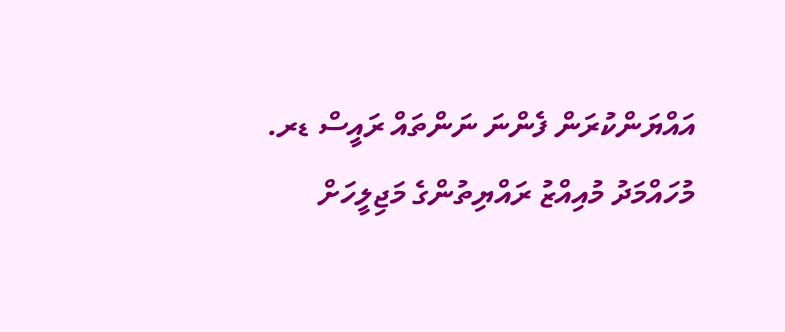އައްޔަންކުރަން ފެންނަ ނަންތައް ރައީސް ޑރ. މުހައްމަދު މުއިއްޒު ރައްޔިތުންގެ މަޖިލީހަށް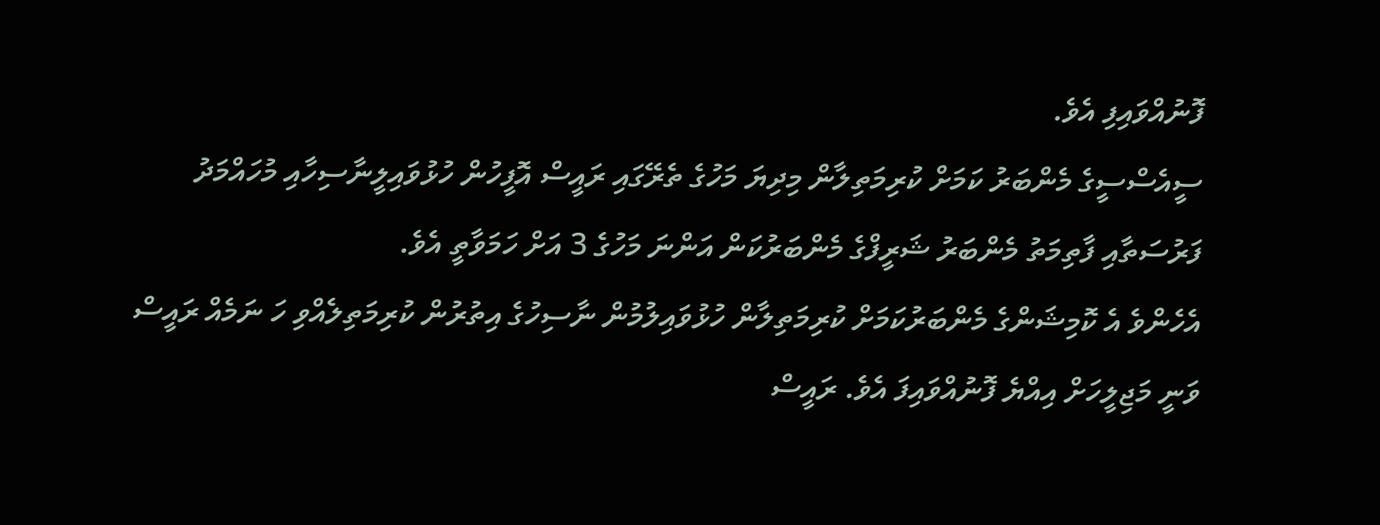ފޮނުއްވައިފި އެވެ.
ސީއެސްސީގެ މެންބަރު ކަމަށް ކުރިމަތިލާން މިދިޔަ މަހުގެ ތެރޭގައި ރައީސް އޮފީހުން ހުޅުވައިލީނާސިހާއި މުހައްމަދު ފަރުސަތާއި ފާތިމަތު މެންބަރު ޝަރީފްގެ މެންބަރުކަން އަންނަ މަހުގެ 3 އަށް ހަމަވާތީ އެވެ.
އެހެންވެ އެ ކޮމިޝަންގެ މެންބަރުކަމަށް ކުރިމަތިލާން ހުޅުވައިލުމުން ނާސިހުގެ އިތުރުން ކުރިމަތިލެއްވި ހަ ނަމެއް ރައީސް ވަނީ މަޖިލީހަށް އިއްޔެ ފޮނުއްވައިފަ އެވެ. ރައީސް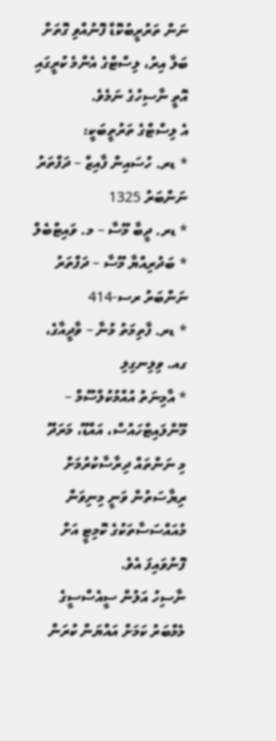ނަން ތަރުރީބުކޮޑް ފޮނުއްވި ގޮތަށް ބަލާ އިރު، ލިސްޓްގެ އެންމެ ކުރީގައި އޮތީ ނާސިހުގެ ނަމެވެ.
އެ ލިސްޓްގެ ތަރުތީބަކީ:
* ޑރ. ހުސައިން ފާއިޒް – ދަފްތަރު ނަންބަރު 1325
* ޑރ. ދީބާ މޫސާ – މ. ވައިޓްބެލް
* ބަދުރިއްޔާ މޫސާ – ދަފްތަރު ނަންބަރު ރސ-414
* ޑރ. ފާތިމަތު މުނާ – ވާދީއާގެ، ގއ. ވިލިނގިލި
* އާމިނަތު އުއްމުކުލްސޫމް – މޫންލައިޓްހައުސް، އައްޑޫ، މަރަދޫ
މި ނަންތައް ދިރާސާކުރުމަށް ރިޔާސަތުން ވަނީ މިނިވަން މުއައްސަސާތަކުގެ ކޮމިޓީ އަށް ފޮނުވައިފަ އެވެ.
ނާސިހު އަލުން ސީއެސްސީގެ މެމްބަރު ކަމަށް އައްޔަން ކުރަން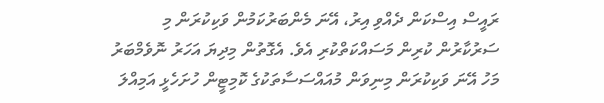ރައީސް އިސްކަން ދެއްވި އިރު، އޭނަ މެންބަރުކަމުން ވަކިކުރަން މި ސަރުކާރުން ކުރިން މަސައްކަތްކުރި އެވެ. އެގޮތުން މިދިޔަ އަހަރު ނޮވެމްބަރު މަހު އޭނަ ވަކިކުރަން މިނިވަން މުއައްސަސާތަކުގެ ކޮމިޓީން ހުށަހެޅީ އަމިއްލަ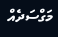މަގްސަދެއް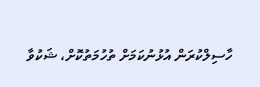ހާސިލްކުރަން އުޅުނުކަމަށް ތުހުމަތުކޮށް، ޝަކުވާ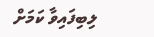ލިބިފައިވާ ކަމަށް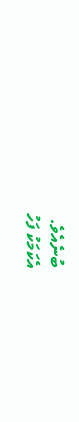ބުނެއެވެ.
އެކަމަކު ފަހު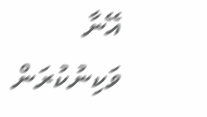އޭނާ ވަކިނުކުރަން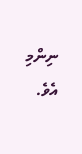ނިންމި އެވެ.